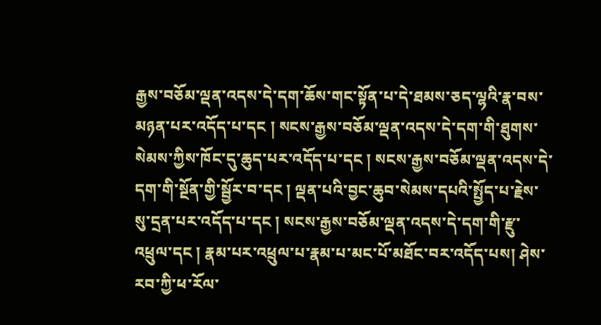རྒྱས་བཅོམ་ལྡན་འདས་དེ་དག་ཆོས་གང་སྟོན་པ་དེ་ཐམས་ཅད་ལྷའི་རྣ་བས་མཉན་པར་འདོད་པ་དང ། སངས་རྒྱས་བཅོམ་ལྡན་འདས་དེ་དག་གི་ཐུགས་སེམས་ཀྱིས་ཁོང་དུ་ཆུད་པར་འདོད་པ་དང ། སངས་རྒྱས་བཅོམ་ལྡན་འདས་དེ་དག་གི་སྔོན་གྱི་སྦྱོར་བ་དང ། ལྡན་པའི་བྱང་ཆུབ་སེམས་དཔའི་སྤྱོད་པ་རྗེས་སུ་དྲན་པར་འདོད་པ་དང ། སངས་རྒྱས་བཅོམ་ལྡན་འདས་དེ་དག་གི་རྫུ་འཕྲུལ་དང ། རྣམ་པར་འཕྲུལ་པ་རྣམ་པ་མང་པོ་མཐོང་བར་འདོད་པས། ཤེས་རབ་ཀྱི་ཕ་རོལ་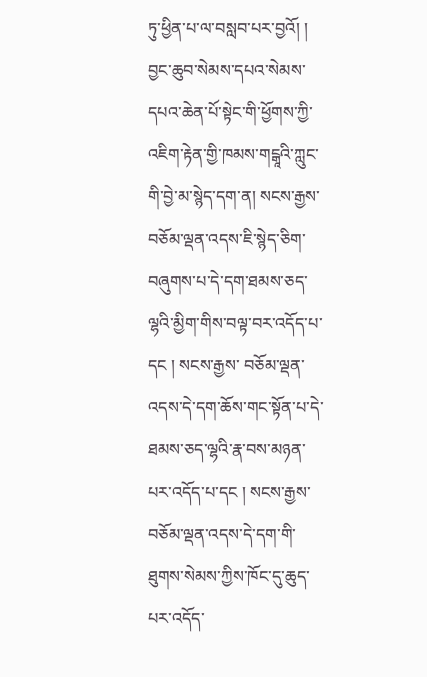ཏུ་ཕྱིན་པ་ལ་བསླབ་པར་བྱའོ། ། བྱང་ཆུབ་སེམས་དཔའ་སེམས་དཔའ་ཆེན་པོ་སྟེང་གི་ཕྱོགས་ཀྱི་འཇིག་རྟེན་གྱི་ཁམས་གངྒཱའི་ཀླུང་གི་བྱེ་མ་སྙེད་དག་ན། སངས་རྒྱས་བཅོམ་ལྡན་འདས་ཇི་སྙེད་ཅིག་བཞུགས་པ་དེ་དག་ཐམས་ཅད་ལྷའི་མྱིག་གིས་བལྟ་བར་འདོད་པ་དང ། སངས་རྒྱས་ བཅོམ་ལྡན་འདས་དེ་དག་ཆོས་གང་སྟོན་པ་དེ་ཐམས་ཅད་ལྷའི་རྣ་བས་མཉན་པར་འདོད་པ་དང ། སངས་རྒྱས་བཅོམ་ལྡན་འདས་དེ་དག་གི་ཐུགས་སེམས་ཀྱིས་ཁོང་དུ་ཆུད་པར་འདོད་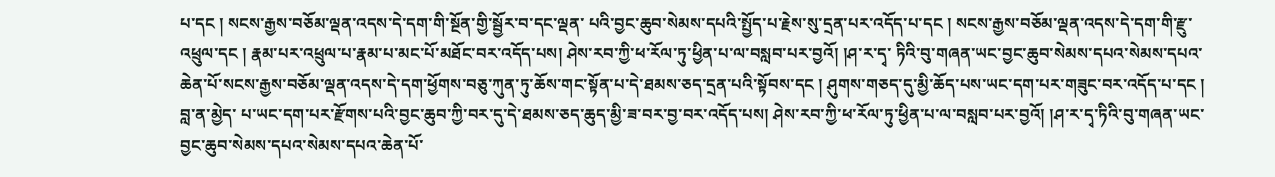པ་དང ། སངས་རྒྱས་བཅོམ་ལྡན་འདས་དེ་དག་གི་སྔོན་གྱི་སྦྱོར་བ་དང་ལྡན་ པའི་བྱང་ཆུབ་སེམས་དཔའི་སྤྱོད་པ་རྗེས་སུ་དྲན་པར་འདོད་པ་དང ། སངས་རྒྱས་བཅོམ་ལྡན་འདས་དེ་དག་གི་རྫུ་འཕྲུལ་དང ། རྣམ་པར་འཕྲུལ་པ་རྣམ་པ་མང་པོ་མཐོང་བར་འདོད་པས། ཤེས་རབ་ཀྱི་ཕ་རོལ་ཏུ་ཕྱིན་པ་ལ་བསླབ་པར་བྱའོ། །ཤ་ར་དྭ་ ཏིའི་བུ་གཞན་ཡང་བྱང་ཆུབ་སེམས་དཔའ་སེམས་དཔའ་ཆེན་པོ་སངས་རྒྱས་བཅོམ་ལྡན་འདས་དེ་དག་ཕྱོགས་བཅུ་ཀུན་ཏུ་ཆོས་གང་སྟོན་པ་དེ་ཐམས་ཅད་དྲན་པའི་སྟོབས་དང ། ཤུགས་གཅད་དུ་མྱི་ཆོད་པས་ཡང་དག་པར་གཟུང་བར་འདོད་པ་དང ། བླ་ན་མྱེད་ པ་ཡང་དག་པར་རྫོགས་པའི་བྱང་ཆུབ་ཀྱི་བར་དུ་དེ་ཐམས་ཅད་ཆུད་མྱི་ཟ་བར་བྱ་བར་འདོད་པས། ཤེས་རབ་ཀྱི་ཕ་རོལ་ཏུ་ཕྱིན་པ་ལ་བསླབ་པར་བྱའོ། །ཤ་ར་དྭ་ཏིའི་བུ་གཞན་ཡང་བྱང་ཆུབ་སེམས་དཔའ་སེམས་དཔའ་ཆེན་པོ་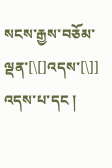སངས་རྒྱས་བཅོམ་ལྡན་[\[]འདས་[\]]
འདས་པ་དང །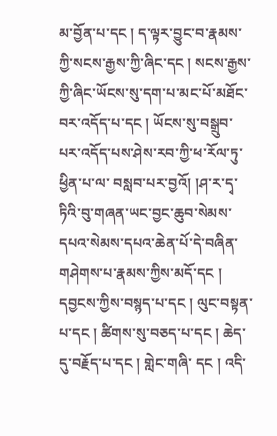མ་བྱོན་པ་དང ། ད་ལྟར་བྱུང་བ་རྣམས་ཀྱི་སངས་རྒྱས་ཀྱི་ཞིང་དང ། སངས་རྒྱས་ཀྱི་ཞིང་ཡོངས་སུ་དག་པ་མང་པོ་མཐོང་བར་འདོད་པ་དང ། ཡོངས་སུ་བསྒྲུབ་པར་འདོད་པས་ཤེས་རབ་ཀྱི་ཕ་རོལ་ཏུ་ཕྱིན་པ་ལ་ བསླབ་པར་བྱའོ། །ཤ་ར་དྭ་ཏིའི་བུ་གཞན་ཡང་བྱང་ཆུབ་སེམས་དཔའ་སེམས་དཔའ་ཆེན་པོ་དེ་བཞིན་གཤེགས་པ་རྣམས་ཀྱིས་མདོ་དང ། དབྱངས་ཀྱིས་བསྙད་པ་དང ། ལུང་བསྟན་པ་དང ། ཚིགས་སུ་བཅད་པ་དང ། ཆེད་དུ་བརྗོད་པ་དང ། གླེང་གཞི་ དང ། འདི་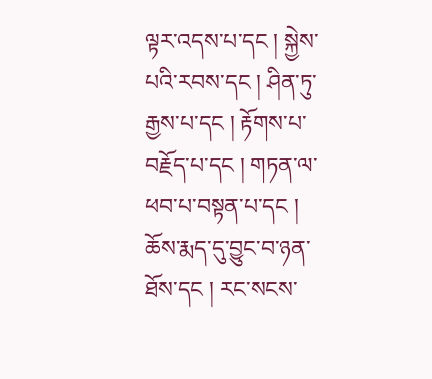ལྟར་འདས་པ་དང ། སྐྱེས་པའི་རབས་དང ། ཤིན་ཏུ་རྒྱས་པ་དང ། རྟོགས་པ་བརྗོད་པ་དང ། གཏན་ལ་ཕབ་པ་བསྟན་པ་དང ། ཆོས་རྨད་དུ་བྱུང་བ་ཉན་ཐོས་དང ། རང་སངས་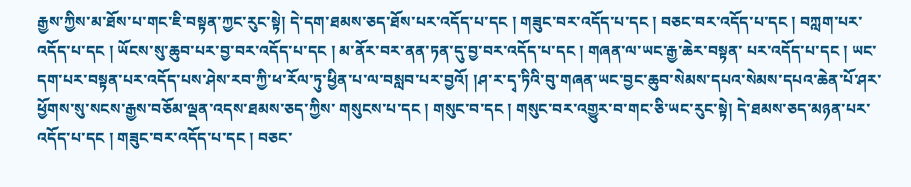རྒྱས་ཀྱིས་མ་ཐོས་པ་གང་ཇི་བསྟན་ཀྱང་རུང་སྟེ། དེ་དག་ཐམས་ཅད་ཐོས་པར་འདོད་པ་དང ། གཟུང་བར་འདོད་པ་དང ། བཅང་བར་འདོད་པ་དང ། བཀླག་པར་འདོད་པ་དང ། ཡོངས་སུ་ཆུབ་པར་བྱ་བར་འདོད་པ་དང ། མ་ནོར་བར་ནན་ཏན་དུ་བྱ་བར་འདོད་པ་དང ། གཞན་ལ་ཡང་རྒྱ་ཆེར་བསྟན་ པར་འདོད་པ་དང ། ཡང་དག་པར་བསྟན་པར་འདོད་པས་ཤེས་རབ་ཀྱི་ཕ་རོལ་ཏུ་ཕྱིན་པ་ལ་བསླབ་པར་བྱའོ། །ཤ་ར་དྭ་ཏིའི་བུ་གཞན་ཡང་བྱང་ཆུབ་སེམས་དཔའ་སེམས་དཔའ་ཆེན་པོ་ཤར་ཕྱོགས་སུ་སངས་རྒྱས་བཅོམ་ལྡན་འདས་ཐམས་ཅད་ཀྱིས་ གསུངས་པ་དང ། གསུང་བ་དང ། གསུང་བར་འགྱུར་བ་གང་ཅི་ཡང་རུང་སྟེ། དེ་ཐམས་ཅད་མཉན་པར་འདོད་པ་དང ། གཟུང་བར་འདོད་པ་དང ། བཅང་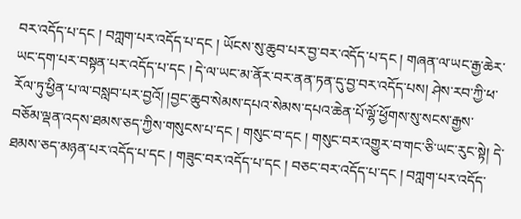བར་འདོད་པ་དང ། བཀླག་པར་འདོད་པ་དང ། ཡོངས་སུ་ཆུབ་པར་བྱ་བར་འདོད་པ་དང ། གཞན་ལ་ཡང་རྒྱ་ཆེར་ཡང་དག་པར་བསྟན་པར་འདོད་པ་དང ། དེ་ལ་ཡང་མ་ནོར་བར་ནན་ཏན་དུ་བྱ་བར་འདོད་པས། ཤེས་རབ་ཀྱི་ཕ་རོལ་ཏུ་ཕྱིན་པ་ལ་བསླབ་པར་བྱའོ། །བྱང་ཆུབ་སེམས་དཔའ་སེམས་དཔའ་ཆེན་པོ་ལྷོ་ཕྱོགས་སུ་སངས་རྒྱས་
བཅོམ་ལྡན་འདས་ཐམས་ཅད་ཀྱིས་གསུངས་པ་དང ། གསུང་བ་དང ། གསུང་བར་འགྱུར་བ་གང་ཅི་ཡང་རུང་སྟེ། དེ་ཐམས་ཅད་མཉན་པར་འདོད་པ་དང ། གཟུང་བར་འདོད་པ་དང ། བཅང་བར་འདོད་པ་དང ། བཀླག་པར་འདོད་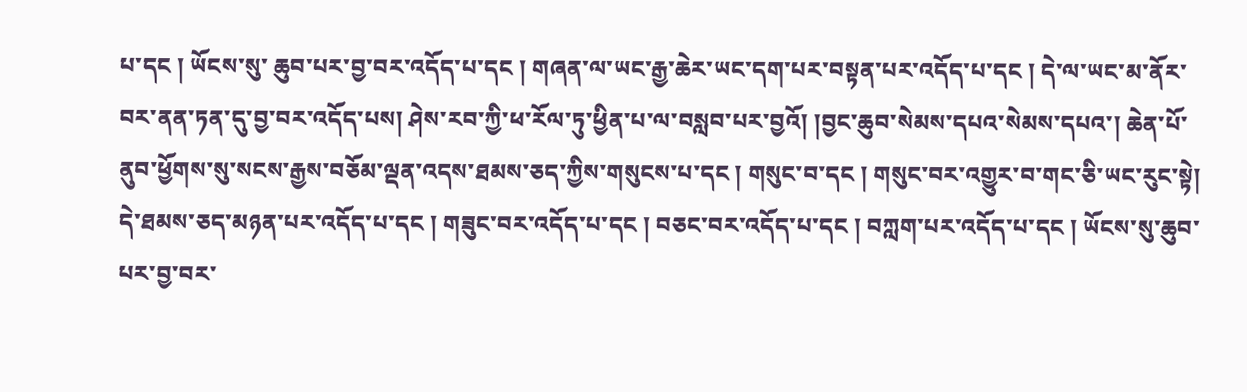པ་དང ། ཡོངས་སུ་ ཆུབ་པར་བྱ་བར་འདོད་པ་དང ། གཞན་ལ་ཡང་རྒྱ་ཆེར་ཡང་དག་པར་བསྟན་པར་འདོད་པ་དང ། དེ་ལ་ཡང་མ་ནོར་བར་ནན་ཏན་དུ་བྱ་བར་འདོད་པས། ཤེས་རབ་ཀྱི་ཕ་རོལ་ཏུ་ཕྱིན་པ་ལ་བསླབ་པར་བྱའོ། །བྱང་ཆུབ་སེམས་དཔའ་སེམས་དཔའ་། ཆེན་པོ་ནུབ་ཕྱོགས་སུ་སངས་རྒྱས་བཅོམ་ལྡན་འདས་ཐམས་ཅད་ཀྱིས་གསུངས་པ་དང ། གསུང་བ་དང ། གསུང་བར་འགྱུར་བ་གང་ཅི་ཡང་རུང་སྟེ། དེ་ཐམས་ཅད་མཉན་པར་འདོད་པ་དང ། གཟུང་བར་འདོད་པ་དང ། བཅང་བར་འདོད་པ་དང ། བཀླག་པར་འདོད་པ་དང ། ཡོངས་སུ་ཆུབ་པར་བྱ་བར་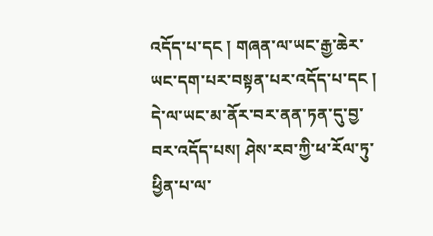འདོད་པ་དང ། གཞན་ལ་ཡང་རྒྱ་ཆེར་ཡང་དག་པར་བསྟན་པར་འདོད་པ་དང ། དེ་ལ་ཡང་མ་ནོར་བར་ནན་ཏན་དུ་བྱ་བར་འདོད་པས། ཤེས་རབ་ཀྱི་ཕ་རོལ་ཏུ་ཕྱིན་པ་ལ་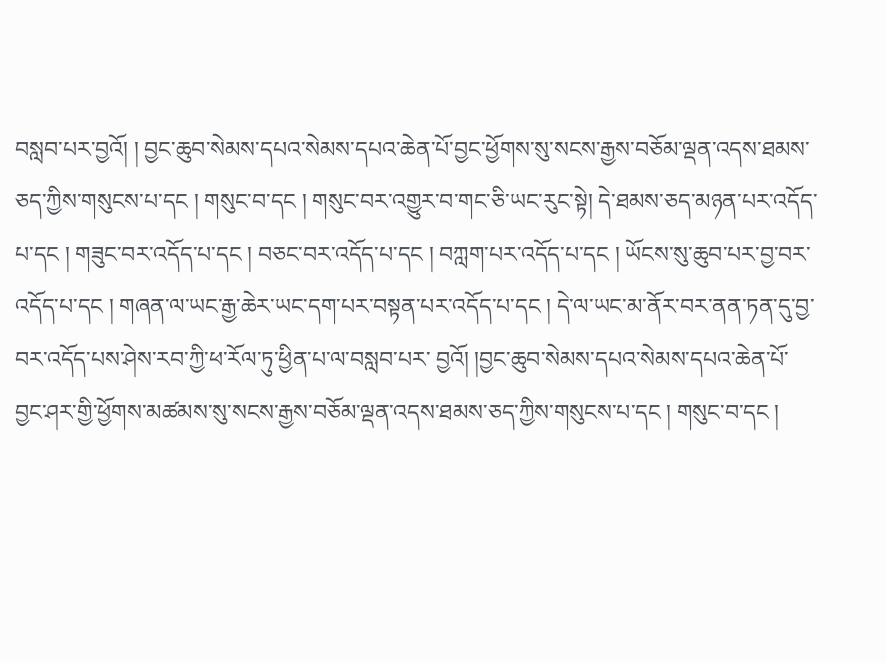བསླབ་པར་བྱའོ། ། བྱང་ཆུབ་སེམས་དཔའ་སེམས་དཔའ་ཆེན་པོ་བྱང་ཕྱོགས་སུ་སངས་རྒྱས་བཅོམ་ལྡན་འདས་ཐམས་ཅད་ཀྱིས་གསུངས་པ་དང ། གསུང་བ་དང ། གསུང་བར་འགྱུར་བ་གང་ཅི་ཡང་རུང་སྟེ། དེ་ཐམས་ཅད་མཉན་པར་འདོད་པ་དང ། གཟུང་བར་འདོད་པ་དང ། བཅང་བར་འདོད་པ་དང ། བཀླག་པར་འདོད་པ་དང ། ཡོངས་སུ་ཆུབ་པར་བྱ་བར་འདོད་པ་དང ། གཞན་ལ་ཡང་རྒྱ་ཆེར་ཡང་དག་པར་བསྟན་པར་འདོད་པ་དང ། དེ་ལ་ཡང་མ་ནོར་བར་ནན་ཏན་དུ་བྱ་བར་འདོད་པས་ཤེས་རབ་ཀྱི་ཕ་རོལ་ཏུ་ཕྱིན་པ་ལ་བསླབ་པར་ བྱའོ། །བྱང་ཆུབ་སེམས་དཔའ་སེམས་དཔའ་ཆེན་པོ་བྱང་ཤར་གྱི་ཕྱོགས་མཚམས་སུ་སངས་རྒྱས་བཅོམ་ལྡན་འདས་ཐམས་ཅད་ཀྱིས་གསུངས་པ་དང ། གསུང་བ་དང །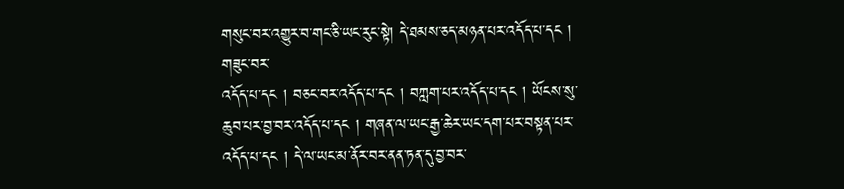གསུང་བར་འགྱུར་བ་གང་ཅི་ཡང་རུང་སྟེ། དེ་ཐམས་ཅད་མཉན་པར་འདོད་པ་དང ། གཟུང་བར་
འདོད་པ་དང ། བཅང་བར་འདོད་པ་དང ། བཀླག་པར་འདོད་པ་དང ། ཡོངས་སུ་ཆུབ་པར་བྱ་བར་འདོད་པ་དང ། གཞན་ལ་ཡང་རྒྱ་ཆེར་ཡང་དག་པར་བསྟན་པར་འདོད་པ་དང ། དེ་ལ་ཡང་མ་ནོར་བར་ནན་ཏན་དུ་བྱ་བར་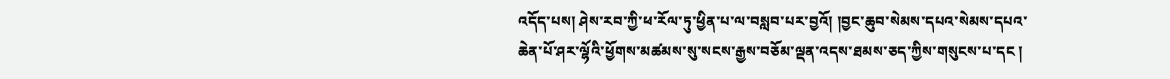འདོད་པས། ཤེས་རབ་ཀྱི་ཕ་རོལ་ཏུ་ཕྱིན་པ་ལ་བསླབ་པར་བྱའོ། །བྱང་ཆུབ་སེམས་དཔའ་སེམས་དཔའ་ཆེན་པོ་ཤར་ལྷོའི་ཕྱོགས་མཚམས་སུ་སངས་རྒྱས་བཅོམ་ལྡན་འདས་ཐམས་ཅད་ཀྱིས་གསུངས་པ་དང །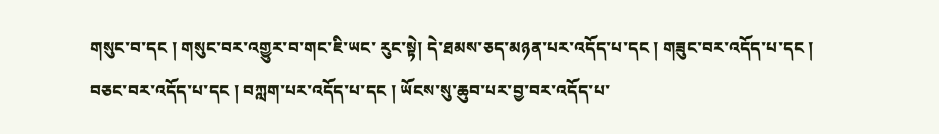གསུང་བ་དང ། གསུང་བར་འགྱུར་བ་གང་ཇི་ཡང་ རུང་སྟེ། དེ་ཐམས་ཅད་མཉན་པར་འདོད་པ་དང ། གཟུང་བར་འདོད་པ་དང ། བཅང་བར་འདོད་པ་དང ། བཀླག་པར་འདོད་པ་དང ། ཡོངས་སུ་ཆུབ་པར་བྱ་བར་འདོད་པ་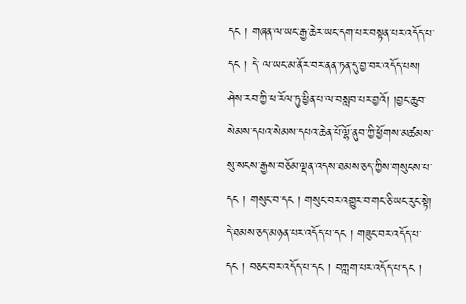དང ། གཞན་ལ་ཡང་རྒྱ་ཆེར་ཡང་དག་པར་བསྟན་པར་འདོད་པ་དང ། དེ་ ལ་ཡང་མ་ནོར་བར་ནན་ཏན་དུ་བྱ་བར་འདོད་པས། ཤེས་རབ་ཀྱི་ཕ་རོལ་ཏུ་ཕྱིན་པ་ལ་བསླབ་པར་བྱའོ། །བྱང་ཆུབ་སེམས་དཔའ་སེམས་དཔའ་ཆེན་པོ་ལྷོ་ནུབ་ཀྱི་ཕྱོགས་མཚམས་སུ་སངས་རྒྱས་བཅོམ་ལྡན་འདས་ཐམས་ཅད་ཀྱིས་གསུངས་པ་དང ། གསུང་བ་དང ། གསུང་བར་འགྱུར་བ་གང་ཅི་ཡང་རུང་སྟེ། དེ་ཐམས་ཅད་མཉན་པར་འདོད་པ་དང ། གཟུང་བར་འདོད་པ་དང ། བཅང་བར་འདོད་པ་དང ། བཀླག་པར་འདོད་པ་དང །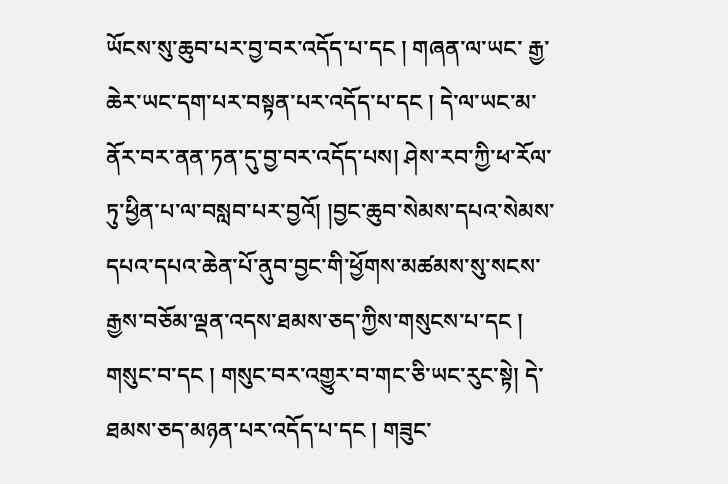ཡོངས་སུ་ཆུབ་པར་བྱ་བར་འདོད་པ་དང ། གཞན་ལ་ཡང་ རྒྱ་ཆེར་ཡང་དག་པར་བསྟན་པར་འདོད་པ་དང ། དེ་ལ་ཡང་མ་ནོར་བར་ནན་ཏན་དུ་བྱ་བར་འདོད་པས། ཤེས་རབ་ཀྱི་ཕ་རོལ་ཏུ་ཕྱིན་པ་ལ་བསླབ་པར་བྱའོ། །བྱང་ཆུབ་སེམས་དཔའ་སེམས་དཔའ་དཔའ་ཆེན་པོ་ནུབ་བྱང་གི་ཕྱོགས་མཚམས་སུ་སངས་ རྒྱས་བཅོམ་ལྡན་འདས་ཐམས་ཅད་ཀྱིས་གསུངས་པ་དང ། གསུང་བ་དང ། གསུང་བར་འགྱུར་བ་གང་ཅི་ཡང་རུང་སྟེ། དེ་ཐམས་ཅད་མཉན་པར་འདོད་པ་དང ། གཟུང་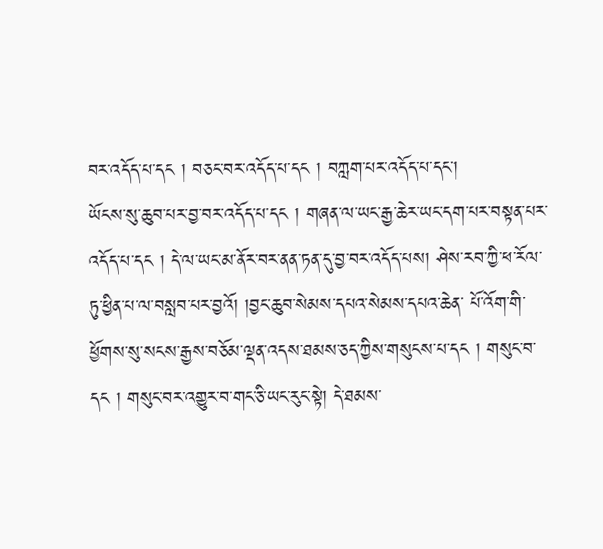བར་འདོད་པ་དང ། བཅང་བར་འདོད་པ་དང ། བཀླག་པར་འདོད་པ་དང་།
ཡོངས་སུ་ཆུབ་པར་བྱ་བར་འདོད་པ་དང ། གཞན་ལ་ཡང་རྒྱ་ཆེར་ཡང་དག་པར་བསྟན་པར་འདོད་པ་དང ། དེ་ལ་ཡང་མ་ནོར་བར་ནན་ཏན་དུ་བྱ་བར་འདོད་པས། ཤེས་རབ་ཀྱི་ཕ་རོལ་ཏུ་ཕྱིན་པ་ལ་བསླབ་པར་བྱའོ། །བྱང་ཆུབ་སེམས་དཔའ་སེམས་དཔའ་ཆེན་ པོ་འོག་གི་ཕྱོགས་སུ་སངས་རྒྱས་བཅོམ་ལྡན་འདས་ཐམས་ཅད་ཀྱིས་གསུངས་པ་དང ། གསུང་བ་དང ། གསུང་བར་འགྱུར་བ་གང་ཅི་ཡང་རུང་སྟེ། དེ་ཐམས་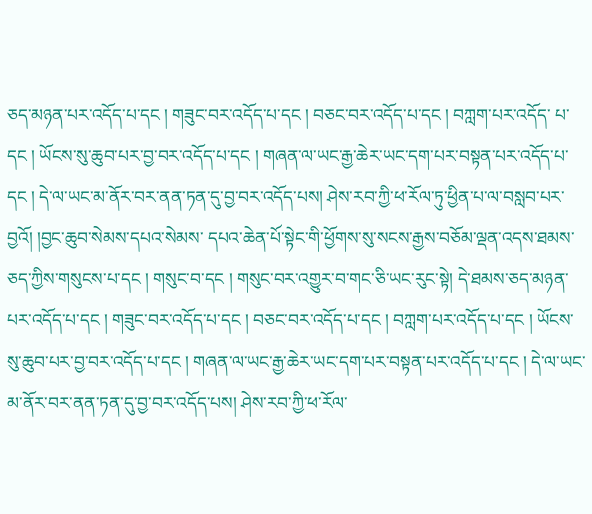ཅད་མཉན་པར་འདོད་པ་དང ། གཟུང་བར་འདོད་པ་དང ། བཅང་བར་འདོད་པ་དང ། བཀླག་པར་འདོད་ པ་དང ། ཡོངས་སུ་ཆུབ་པར་བྱ་བར་འདོད་པ་དང ། གཞན་ལ་ཡང་རྒྱ་ཆེར་ཡང་དག་པར་བསྟན་པར་འདོད་པ་དང ། དེ་ལ་ཡང་མ་ནོར་བར་ནན་ཏན་དུ་བྱ་བར་འདོད་པས། ཤེས་རབ་ཀྱི་ཕ་རོལ་ཏུ་ཕྱིན་པ་ལ་བསླབ་པར་བྱའོ། །བྱང་ཆུབ་སེམས་དཔའ་སེམས་ དཔའ་ཆེན་པོ་སྟེང་གི་ཕྱོགས་སུ་སངས་རྒྱས་བཅོམ་ལྡན་འདས་ཐམས་ཅད་ཀྱིས་གསུངས་པ་དང ། གསུང་བ་དང ། གསུང་བར་འགྱུར་བ་གང་ཅི་ཡང་རུང་སྟེ། དེ་ཐམས་ཅད་མཉན་པར་འདོད་པ་དང ། གཟུང་བར་འདོད་པ་དང ། བཅང་བར་འདོད་པ་དང ། བཀླག་པར་འདོད་པ་དང ། ཡོངས་སུ་ཆུབ་པར་བྱ་བར་འདོད་པ་དང ། གཞན་ལ་ཡང་རྒྱ་ཆེར་ཡང་དག་པར་བསྟན་པར་འདོད་པ་དང ། དེ་ལ་ཡང་མ་ནོར་བར་ནན་ཏན་དུ་བྱ་བར་འདོད་པས། ཤེས་རབ་ཀྱི་ཕ་རོལ་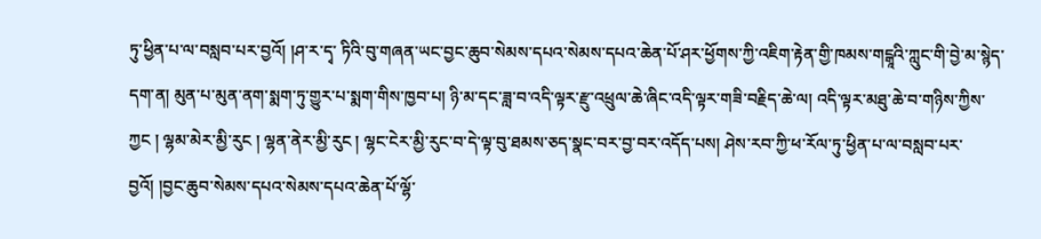ཏུ་ཕྱིན་པ་ལ་བསླབ་པར་བྱའོ། །ཤ་ར་དྭ་ ཏིའི་བུ་གཞན་ཡང་བྱང་ཆུབ་སེམས་དཔའ་སེམས་དཔའ་ཆེན་པོ་ཤར་ཕྱོགས་ཀྱི་འཇིག་རྟེན་གྱི་ཁམས་གངྒཱའི་ཀླུང་གི་བྱེ་མ་སྙེད་དག་ན། མུན་པ་མུན་ནག་སྨག་ཏུ་གྱུར་པ་སྨག་གིས་ཁྱབ་པ། ཉི་མ་དང་ཟླ་བ་འདི་ལྟར་རྫུ་འཕྲུལ་ཆེ་ཞིང་འདི་ལྟར་གཟི་བརྗིད་ཆེ་ལ། འདི་ལྟར་མཐུ་ཆེ་བ་གཉིས་ཀྱིས་ཀྱང ། ལྷམ་མེར་མྱི་རུང ། ལྷན་ནེར་མྱི་རུང ། ལྷང་ངེར་མྱི་རུང་བ་དེ་ལྟ་བུ་ཐམས་ཅད་སྣང་བར་བྱ་བར་འདོད་པས། ཤེས་རབ་ཀྱི་ཕ་རོལ་ཏུ་ཕྱིན་པ་ལ་བསླབ་པར་བྱའོ། །བྱང་ཆུབ་སེམས་དཔའ་སེམས་དཔའ་ཆེན་པོ་ལྷོ་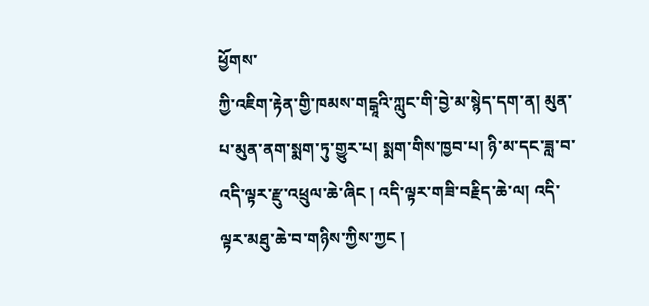ཕྱོགས་
ཀྱི་འཇིག་རྟེན་གྱི་ཁམས་གངྒཱའི་ཀླུང་གི་བྱེ་མ་སྙེད་དག་ན། མུན་པ་མུན་ནག་སྨག་ཏུ་གྱུར་པ། སྨག་གིས་ཁྱབ་པ། ཉི་མ་དང་ཟླ་བ་འདི་ལྟར་རྫུ་འཕྲུལ་ཆེ་ཞིང ། འདི་ལྟར་གཟི་བརྗིད་ཆེ་ལ། འདི་ལྟར་མཐུ་ཆེ་བ་གཉིས་ཀྱིས་ཀྱང །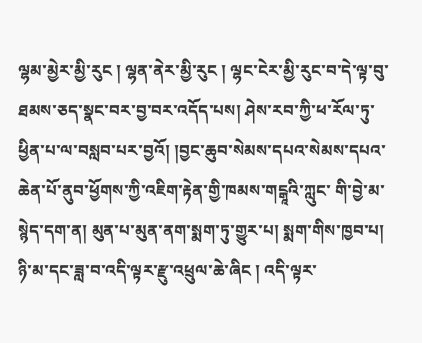ལྷམ་མྱེར་མྱི་རུང ། ལྷན་ནེར་མྱི་རུང ། ལྷང་ངེར་མྱི་རུང་བ་དེ་ལྟ་བུ་ཐམས་ཅད་སྣང་བར་བྱ་བར་འདོད་པས། ཤེས་རབ་ཀྱི་ཕ་རོལ་ཏུ་ཕྱིན་པ་ལ་བསླབ་པར་བྱའོ། །བྱང་ཆུབ་སེམས་དཔའ་སེམས་དཔའ་ཆེན་པོ་ནུབ་ཕྱོགས་ཀྱི་འཇིག་རྟེན་གྱི་ཁམས་གངྒཱའི་ཀླུང་ གི་བྱེ་མ་སྙེད་དག་ན། མུན་པ་མུན་ནག་སྨག་ཏུ་གྱུར་པ། སྨག་གིས་ཁྱབ་པ། ཉི་མ་དང་ཟླ་བ་འདི་ལྟར་རྫུ་འཕྲུལ་ཆེ་ཞིང ། འདི་ལྟར་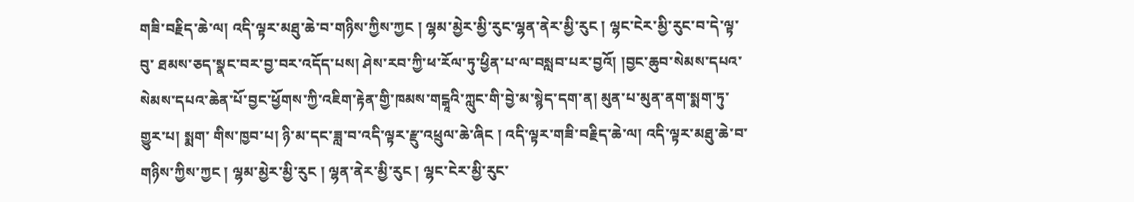གཟི་བརྗིད་ཆེ་ལ། འདི་ལྟར་མཐུ་ཆེ་བ་གཉིས་ཀྱིས་ཀྱང ། ལྷམ་མྱེར་མྱི་རུང་ལྷན་ནེར་མྱི་རུང ། ལྷང་ངེར་མྱི་རུང་བ་དེ་ལྟ་བུ་ ཐམས་ཅད་སྣང་བར་བྱ་བར་འདོད་པས། ཤེས་རབ་ཀྱི་ཕ་རོལ་ཏུ་ཕྱིན་པ་ལ་བསླབ་པར་བྱའོ། །བྱང་ཆུབ་སེམས་དཔའ་སེམས་དཔའ་ཆེན་པོ་བྱང་ཕྱོགས་ཀྱི་འཇིག་རྟེན་གྱི་ཁམས་གངྒཱའི་ཀླུང་གི་བྱེ་མ་སྙེད་དག་ན། མུན་པ་མུན་ནག་སྨག་ཏུ་གྱུར་པ། སྨག་ གིས་ཁྱབ་པ། ཉི་མ་དང་ཟླ་བ་འདི་ལྟར་རྫུ་འཕྲུལ་ཆེ་ཞིང ། འདི་ལྟར་གཟི་བརྗིད་ཆེ་ལ། འདི་ལྟར་མཐུ་ཆེ་བ་གཉིས་ཀྱིས་ཀྱང ། ལྷམ་མྱེར་མྱི་རུང ། ལྷན་ནེར་མྱི་རུང ། ལྷང་ངེར་མྱི་རུང་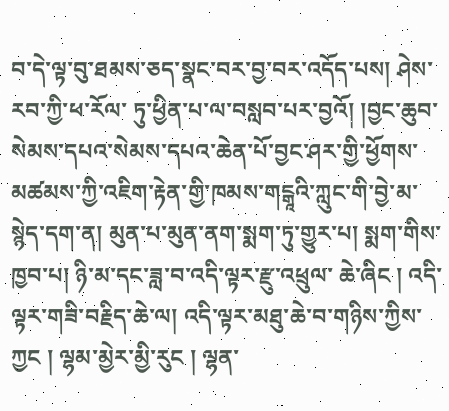བ་དེ་ལྟ་བུ་ཐམས་ཅད་སྣང་བར་བྱ་བར་འདོད་པས། ཤེས་རབ་ཀྱི་ཕ་རོལ་ ཏུ་ཕྱིན་པ་ལ་བསླབ་པར་བྱའོ། །བྱང་ཆུབ་སེམས་དཔའ་སེམས་དཔའ་ཆེན་པོ་བྱང་ཤར་གྱི་ཕྱོགས་མཚམས་ཀྱི་འཇིག་རྟེན་གྱི་ཁམས་གངྒཱའི་ཀླུང་གི་བྱེ་མ་སྙེད་དག་ན། མུན་པ་མུན་ནག་སྨག་ཏུ་གྱུར་པ། སྨག་གིས་ཁྱབ་པ། ཉི་མ་དང་ཟླ་བ་འདི་ལྟར་རྫུ་འཕྲུལ་ ཆེ་ཞིང ། འདི་ལྟར་གཟི་བརྗིད་ཆེ་ལ། འདི་ལྟར་མཐུ་ཆེ་བ་གཉིས་ཀྱིས་ཀྱང ། ལྷམ་མྱེར་མྱི་རུང ། ལྷན་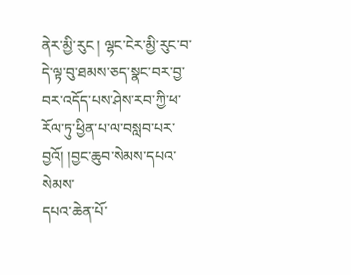ནེར་མྱི་རུང ། ལྷང་ངེར་མྱི་རུང་བ་དེ་ལྟ་བུ་ཐམས་ཅད་སྣང་བར་བྱ་བར་འདོད་པས་ཤེས་རབ་ཀྱི་ཕ་རོལ་ཏུ་ཕྱིན་པ་ལ་བསླབ་པར་བྱའོ། །བྱང་ཆུབ་སེམས་དཔའ་སེམས་
དཔའ་ཆེན་པོ་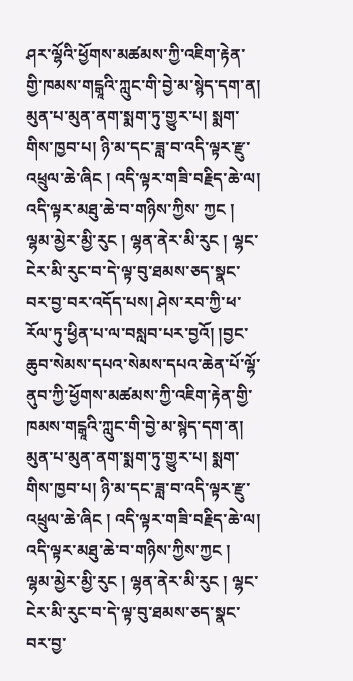ཤར་ལྷོའི་ཕྱོགས་མཚམས་ཀྱི་འཇིག་རྟེན་གྱི་ཁམས་གངྒཱའི་ཀླུང་གི་བྱེ་མ་སྙེད་དག་ན། མུན་པ་མུན་ནག་སྨག་ཏུ་གྱུར་པ། སྨག་གིས་ཁྱབ་པ། ཉི་མ་དང་ཟླ་བ་འདི་ལྟར་རྫུ་འཕྲུལ་ཆེ་ཞིང ། འདི་ལྟར་གཟི་བརྗིད་ཆེ་ལ། འདི་ལྟར་མཐུ་ཆེ་བ་གཉིས་ཀྱིས་ ཀྱང ། ལྷམ་མྱེར་མྱི་རུང ། ལྷན་ནེར་མི་རུང ། ལྷང་ངེར་མི་རུང་བ་དེ་ལྟ་བུ་ཐམས་ཅད་སྣང་བར་བྱ་བར་འདོད་པས། ཤེས་རབ་ཀྱི་ཕ་རོལ་ཏུ་ཕྱིན་པ་ལ་བསླབ་པར་བྱའོ། །བྱང་ཆུབ་སེམས་དཔའ་སེམས་དཔའ་ཆེན་པོ་ལྷོ་ནུབ་ཀྱི་ཕྱོགས་མཚམས་ཀྱི་འཇིག་རྟེན་གྱི་ ཁམས་གངྒཱའི་ཀླུང་གི་བྱེ་མ་སྙེད་དག་ན། མུན་པ་མུན་ནག་སྨག་ཏུ་གྱུར་པ། སྨག་གིས་ཁྱབ་པ། ཉི་མ་དང་ཟླ་བ་འདི་ལྟར་རྫུ་འཕྲུལ་ཆེ་ཞིང ། འདི་ལྟར་གཟི་བརྗིད་ཆེ་ལ། འདི་ལྟར་མཐུ་ཆེ་བ་གཉིས་ཀྱིས་ཀྱང ། ལྷམ་མྱེར་མྱི་རུང ། ལྷན་ནེར་མི་རུང ། ལྷང་ངེར་མི་རུང་བ་དེ་ལྟ་བུ་ཐམས་ཅད་སྣང་བར་བྱ་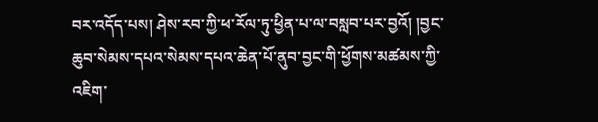བར་འདོད་པས། ཤེས་རབ་ཀྱི་ཕ་རོལ་ཏུ་ཕྱིན་པ་ལ་བསླབ་པར་བྱའོ། །བྱང་ཆུབ་སེམས་དཔའ་སེམས་དཔའ་ཆེན་པོ་ནུབ་བྱང་གི་ཕྱོགས་མཚམས་ཀྱི་འཇིག་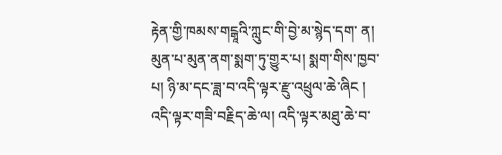རྟེན་གྱི་ཁམས་གངྒཱའི་ཀླུང་གི་བྱེ་མ་སྙེད་དག་ ན། མུན་པ་མུན་ནག་སྨག་ཏུ་གྱུར་པ། སྨག་གིས་ཁྱབ་པ། ཉི་མ་དང་ཟླ་བ་འདི་ལྟར་རྫུ་འཕྲུལ་ཆེ་ཞིང ། འདི་ལྟར་གཟི་བརྗིད་ཆེ་ལ། འདི་ལྟར་མཐུ་ཆེ་བ་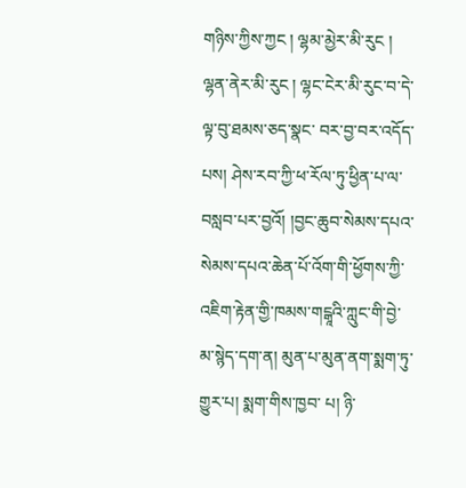གཉིས་ཀྱིས་ཀྱང ། ལྷམ་མྱེར་མི་རུང ། ལྷན་ནེར་མི་རུང ། ལྷང་ངེར་མི་རུང་བ་དེ་ལྟ་བུ་ཐམས་ཅད་སྣང་ བར་བྱ་བར་འདོད་པས། ཤེས་རབ་ཀྱི་ཕ་རོལ་ཏུ་ཕྱིན་པ་ལ་བསླབ་པར་བྱའོ། །བྱང་ཆུབ་སེམས་དཔའ་སེམས་དཔའ་ཆེན་པོ་འོག་གི་ཕྱོགས་ཀྱི་འཇིག་རྟེན་གྱི་ཁམས་གངྒཱའི་ཀླུང་གི་བྱེ་མ་སྙེད་དག་ན། མུན་པ་མུན་ནག་སྨག་ཏུ་གྱུར་པ། སྨག་གིས་ཁྱབ་ པ། ཉི་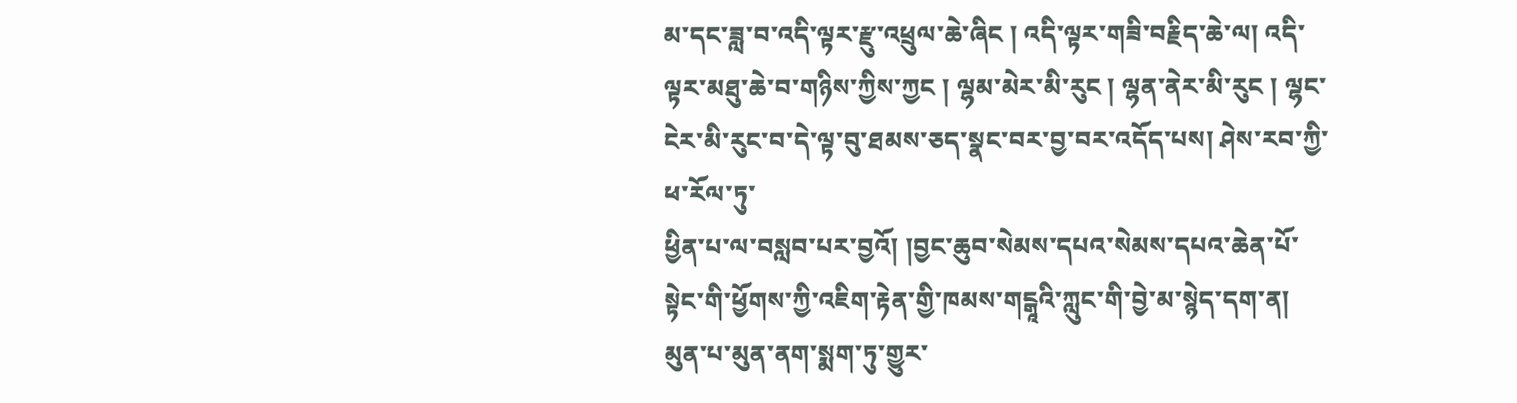མ་དང་ཟླ་བ་འདི་ལྟར་རྫུ་འཕྲུལ་ཆེ་ཞིང ། འདི་ལྟར་གཟི་བརྗིད་ཆེ་ལ། འདི་ལྟར་མཐུ་ཆེ་བ་གཉིས་ཀྱིས་ཀྱང ། ལྷམ་མེར་མི་རུང ། ལྷན་ནེར་མི་རུང ། ལྷང་ངེར་མི་རུང་བ་དེ་ལྟ་བུ་ཐམས་ཅད་སྣང་བར་བྱ་བར་འདོད་པས། ཤེས་རབ་ཀྱི་ཕ་རོལ་ཏུ་
ཕྱིན་པ་ལ་བསླབ་པར་བྱའོ། །བྱང་ཆུབ་སེམས་དཔའ་སེམས་དཔའ་ཆེན་པོ་སྟེང་གི་ཕྱོགས་ཀྱི་འཇིག་རྟེན་གྱི་ཁམས་གངྒཱའི་ཀླུང་གི་བྱེ་མ་སྙེད་དག་ན། མུན་པ་མུན་ནག་སྨག་ཏུ་གྱུར་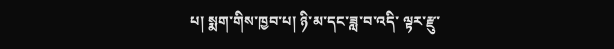པ། སྨག་གིས་ཁྱབ་པ། ཉི་མ་དང་ཟླ་བ་འདི་ ལྟར་རྫུ་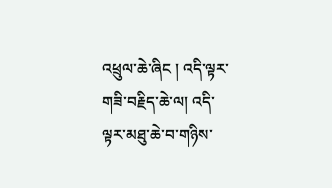འཕྲུལ་ཆེ་ཞིང ། འདི་ལྟར་གཟི་བརྗིད་ཆེ་ལ། འདི་ལྟར་མཐུ་ཆེ་བ་གཉིས་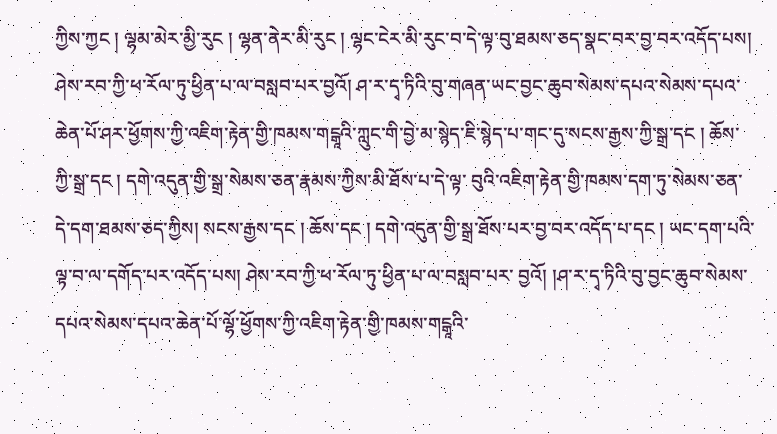ཀྱིས་ཀྱང ། ལྷམ་མེར་མྱི་རུང ། ལྷན་ནེར་མི་རུང ། ལྷང་ངེར་མི་རུང་བ་དེ་ལྟ་བུ་ཐམས་ཅད་སྣང་བར་བྱ་བར་འདོད་པས། ཤེས་རབ་ཀྱི་ཕ་རོལ་ཏུ་ཕྱིན་པ་ལ་བསླབ་པར་བྱའོ། ཤ་ར་དྭ་ཏིའི་བུ་གཞན་ཡང་བྱང་ཆུབ་སེམས་དཔའ་སེམས་དཔའ་ཆེན་པོ་ཤར་ཕྱོགས་ཀྱི་འཇིག་རྟེན་གྱི་ཁམས་གངྒཱའི་ཀླུང་གི་བྱེ་མ་སྙེད་ཇི་སྙེད་པ་གང་དུ་སངས་རྒྱས་ཀྱི་སྒྲ་དང ། ཆོས་ཀྱི་སྒྲ་དང ། དགེ་འདུན་གྱི་སྒྲ་སེམས་ཅན་རྣམས་ཀྱིས་མི་ཐོས་པ་དེ་ལྟ་ བུའི་འཇིག་རྟེན་གྱི་ཁམས་དག་ཏུ་སེམས་ཅན་དེ་དག་ཐམས་ཅད་ཀྱིས། སངས་རྒྱས་དང ། ཆོས་དང ། དགེ་འདུན་གྱི་སྒྲ་ཐོས་པར་བྱ་བར་འདོད་པ་དང ། ཡང་དག་པའི་ལྟ་བ་ལ་དགོད་པར་འདོད་པས། ཤེས་རབ་ཀྱི་ཕ་རོལ་ཏུ་ཕྱིན་པ་ལ་བསླབ་པར་ བྱའོ། །ཤ་ར་དྭ་ཏིའི་བུ་བྱང་ཆུབ་སེམས་དཔའ་སེམས་དཔའ་ཆེན་པོ་ལྷོ་ཕྱོགས་ཀྱི་འཇིག་རྟེན་གྱི་ཁམས་གངྒཱའི་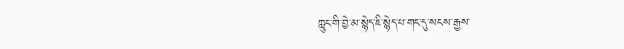ཀླུང་གི་བྱེ་མ་སྙེད་ཇི་སྙེད་པ་གང་དུ་སངས་རྒྱས་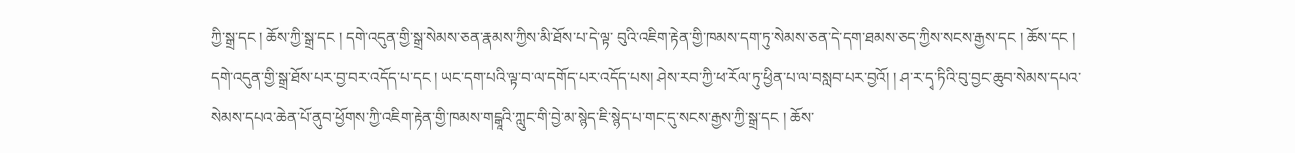ཀྱི་སྒྲ་དང ། ཆོས་ཀྱི་སྒྲ་དང ། དགེ་འདུན་གྱི་སྒྲ་སེམས་ཅན་རྣམས་ཀྱིས་མི་ཐོས་པ་དེ་ལྟ་ བུའི་འཇིག་རྟེན་གྱི་ཁམས་དག་ཏུ་སེམས་ཅན་དེ་དག་ཐམས་ཅད་ཀྱིས་སངས་རྒྱས་དང ། ཆོས་དང ། དགེ་འདུན་གྱི་སྒྲ་ཐོས་པར་བྱ་བར་འདོད་པ་དང ། ཡང་དག་པའི་ལྟ་བ་ལ་དགོད་པར་འདོད་པས། ཤེས་རབ་ཀྱི་ཕ་རོལ་ཏུ་ཕྱིན་པ་ལ་བསླབ་པར་བྱའོ། ། ཤ་ར་དྭ་ཏིའི་བུ་བྱང་ཆུབ་སེམས་དཔའ་སེམས་དཔའ་ཆེན་པོ་ནུབ་ཕྱོགས་ཀྱི་འཇིག་རྟེན་གྱི་ཁམས་གངྒཱའི་ཀླུང་གི་བྱེ་མ་སྙེད་ཇི་སྙེད་པ་གང་དུ་སངས་རྒྱས་ཀྱི་སྒྲ་དང ། ཆོས་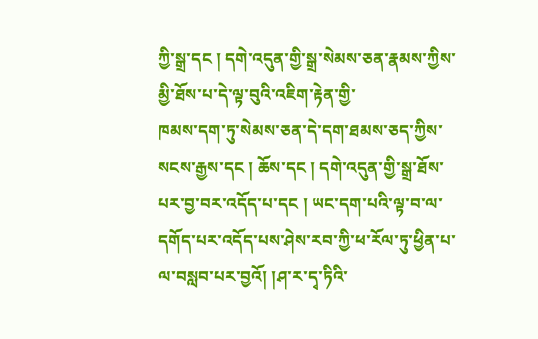ཀྱི་སྒྲ་དང ། དགེ་འདུན་གྱི་སྒྲ་སེམས་ཅན་རྣམས་ཀྱིས་མྱི་ཐོས་པ་དེ་ལྟ་བུའི་འཇིག་རྟེན་གྱི་
ཁམས་དག་ཏུ་སེམས་ཅན་དེ་དག་ཐམས་ཅད་ཀྱིས་སངས་རྒྱས་དང ། ཆོས་དང ། དགེ་འདུན་གྱི་སྒྲ་ཐོས་པར་བྱ་བར་འདོད་པ་དང ། ཡང་དག་པའི་ལྟ་བ་ལ་དགོད་པར་འདོད་པས་ཤེས་རབ་ཀྱི་ཕ་རོལ་ཏུ་ཕྱིན་པ་ལ་བསླབ་པར་བྱའོ། །ཤ་ར་དྭ་ཏིའི་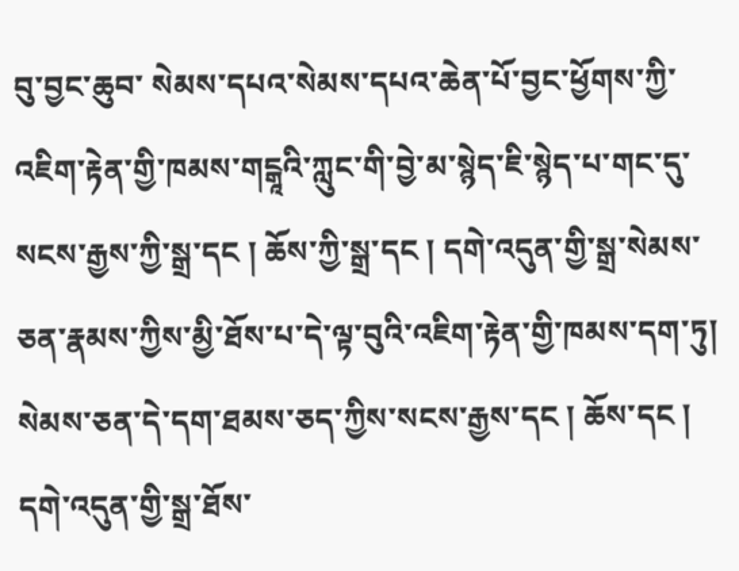བུ་བྱང་ཆུབ་ སེམས་དཔའ་སེམས་དཔའ་ཆེན་པོ་བྱང་ཕྱོགས་ཀྱི་འཇིག་རྟེན་གྱི་ཁམས་གངྒཱའི་ཀླུང་གི་བྱེ་མ་སྙེད་ཇི་སྙེད་པ་གང་དུ་སངས་རྒྱས་ཀྱི་སྒྲ་དང ། ཆོས་ཀྱི་སྒྲ་དང ། དགེ་འདུན་གྱི་སྒྲ་སེམས་ཅན་རྣམས་ཀྱིས་མྱི་ཐོས་པ་དེ་ལྟ་བུའི་འཇིག་རྟེན་གྱི་ཁམས་དག་ཏུ། སེམས་ཅན་དེ་དག་ཐམས་ཅད་ཀྱིས་སངས་རྒྱས་དང ། ཆོས་དང ། དགེ་འདུན་གྱི་སྒྲ་ཐོས་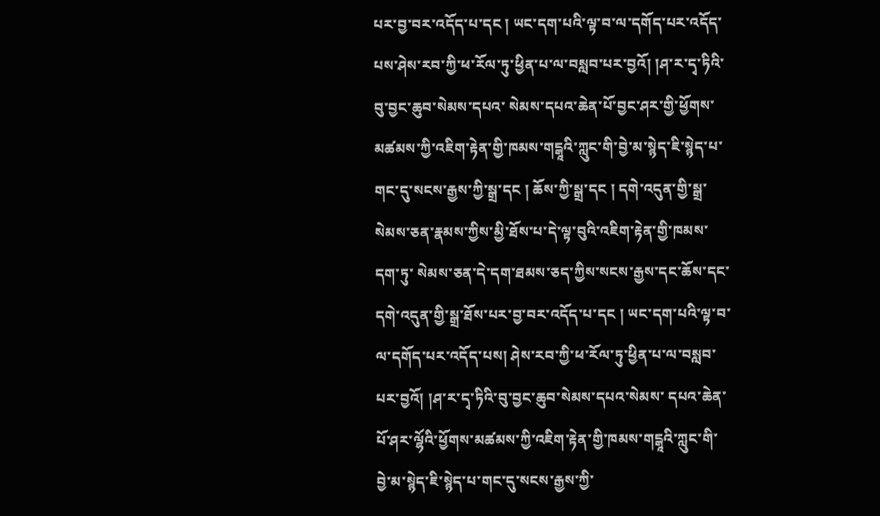པར་བྱ་བར་འདོད་པ་དང ། ཡང་དག་པའི་ལྟ་བ་ལ་དགོད་པར་འདོད་པས་ཤེས་རབ་ཀྱི་ཕ་རོལ་ཏུ་ཕྱིན་པ་ལ་བསླབ་པར་བྱའོ། །ཤ་ར་དྭ་ཏིའི་བུ་བྱང་ཆུབ་སེམས་དཔའ་ སེམས་དཔའ་ཆེན་པོ་བྱང་ཤར་གྱི་ཕྱོགས་མཚམས་ཀྱི་འཇིག་རྟེན་གྱི་ཁམས་གངྒཱའི་ཀླུང་གི་བྱེ་མ་སྙེད་ཇི་སྙེད་པ་གང་དུ་སངས་རྒྱས་ཀྱི་སྒྲ་དང ། ཆོས་ཀྱི་སྒྲ་དང ། དགེ་འདུན་གྱི་སྒྲ་སེམས་ཅན་རྣམས་ཀྱིས་མྱི་ཐོས་པ་དེ་ལྟ་བུའི་འཇིག་རྟེན་གྱི་ཁམས་དག་ཏུ་ སེམས་ཅན་དེ་དག་ཐམས་ཅད་ཀྱིས་སངས་རྒྱས་དང་ཆོས་དང་དགེ་འདུན་གྱི་སྒྲ་ཐོས་པར་བྱ་བར་འདོད་པ་དང ། ཡང་དག་པའི་ལྟ་བ་ལ་དགོད་པར་འདོད་པས། ཤེས་རབ་ཀྱི་ཕ་རོལ་ཏུ་ཕྱིན་པ་ལ་བསླབ་པར་བྱའོ། །ཤ་ར་དྭ་ཏིའི་བུ་བྱང་ཆུབ་སེམས་དཔའ་སེམས་ དཔའ་ཆེན་པོ་ཤར་ལྷོའི་ཕྱོགས་མཚམས་ཀྱི་འཇིག་རྟེན་གྱི་ཁམས་གངྒཱའི་ཀླུང་གི་བྱེ་མ་སྙེད་ཇི་སྙེད་པ་གང་དུ་སངས་རྒྱས་ཀྱི་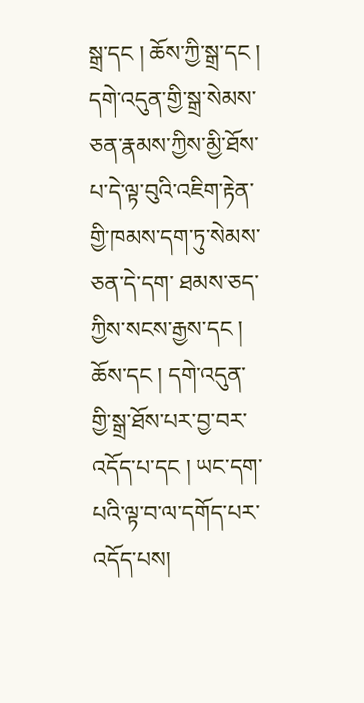སྒྲ་དང ། ཆོས་ཀྱི་སྒྲ་དང ། དགེ་འདུན་གྱི་སྒྲ་སེམས་ཅན་རྣམས་ཀྱིས་མྱི་ཐོས་པ་དེ་ལྟ་བུའི་འཇིག་རྟེན་གྱི་ཁམས་དག་ཏུ་སེམས་ཅན་དེ་དག་ ཐམས་ཅད་ཀྱིས་སངས་རྒྱས་དང ། ཆོས་དང ། དགེ་འདུན་གྱི་སྒྲ་ཐོས་པར་བྱ་བར་འདོད་པ་དང ། ཡང་དག་པའི་ལྟ་བ་ལ་དགོད་པར་འདོད་པས།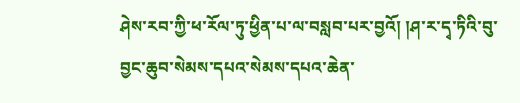ཤེས་རབ་ཀྱི་ཕ་རོལ་ཏུ་ཕྱིན་པ་ལ་བསླབ་པར་བྱའོ། །ཤ་ར་དྭ་ཏིའི་བུ་བྱང་ཆུབ་སེམས་དཔའ་སེམས་དཔའ་ཆེན་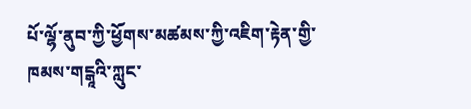པོ་ལྷོ་ནུབ་ཀྱི་ཕྱོགས་མཚམས་ཀྱི་འཇིག་རྟེན་གྱི་ཁམས་གངྒཱའི་ཀླུང་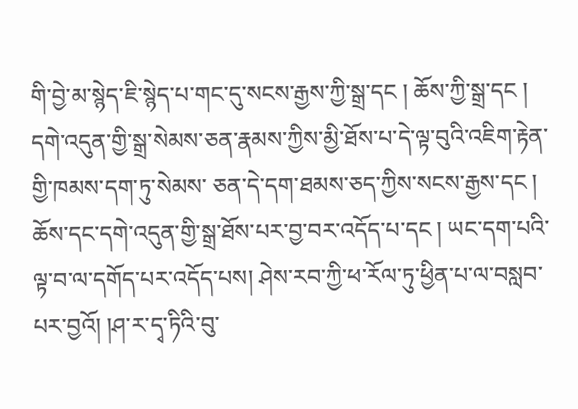གི་བྱེ་མ་སྙེད་ཇི་སྙེད་པ་གང་དུ་སངས་རྒྱས་ཀྱི་སྒྲ་དང ། ཆོས་ཀྱི་སྒྲ་དང ། དགེ་འདུན་གྱི་སྒྲ་སེམས་ཅན་རྣམས་ཀྱིས་མྱི་ཐོས་པ་དེ་ལྟ་བུའི་འཇིག་རྟེན་གྱི་ཁམས་དག་ཏུ་སེམས་ ཅན་དེ་དག་ཐམས་ཅད་ཀྱིས་སངས་རྒྱས་དང ། ཆོས་དང་དགེ་འདུན་གྱི་སྒྲ་ཐོས་པར་བྱ་བར་འདོད་པ་དང ། ཡང་དག་པའི་ལྟ་བ་ལ་དགོད་པར་འདོད་པས། ཤེས་རབ་ཀྱི་ཕ་རོལ་ཏུ་ཕྱིན་པ་ལ་བསླབ་པར་བྱའོ། །ཤ་ར་དྭ་ཏིའི་བུ་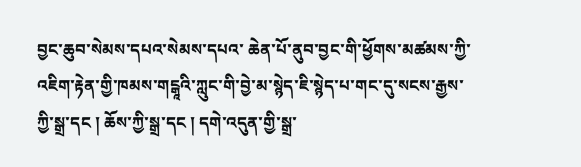བྱང་ཆུབ་སེམས་དཔའ་སེམས་དཔའ་ ཆེན་པོ་ནུབ་བྱང་གི་ཕྱོགས་མཚམས་ཀྱི་འཇིག་རྟེན་གྱི་ཁམས་གངྒཱའི་ཀླུང་གི་བྱེ་མ་སྙེད་ཇི་སྙེད་པ་གང་དུ་སངས་རྒྱས་ཀྱི་སྒྲ་དང ། ཆོས་ཀྱི་སྒྲ་དང ། དགེ་འདུན་གྱི་སྒྲ་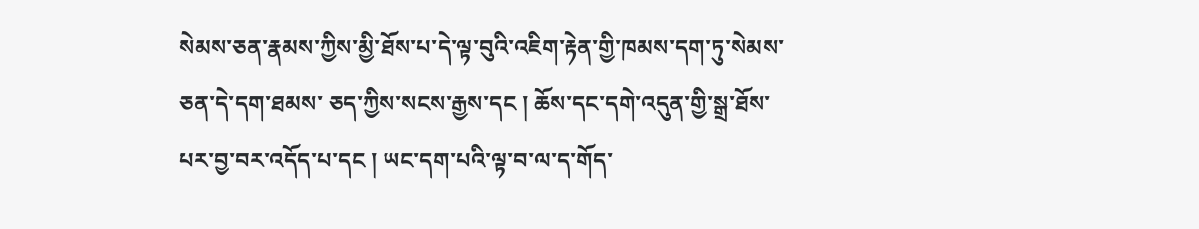སེམས་ཅན་རྣམས་ཀྱིས་མྱི་ཐོས་པ་དེ་ལྟ་བུའི་འཇིག་རྟེན་གྱི་ཁམས་དག་ཏུ་སེམས་ཅན་དེ་དག་ཐམས་ ཅད་ཀྱིས་སངས་རྒྱས་དང ། ཆོས་དང་དགེ་འདུན་གྱི་སྒྲ་ཐོས་པར་བྱ་བར་འདོད་པ་དང ། ཡང་དག་པའི་ལྟ་བ་ལ་ད་གོད་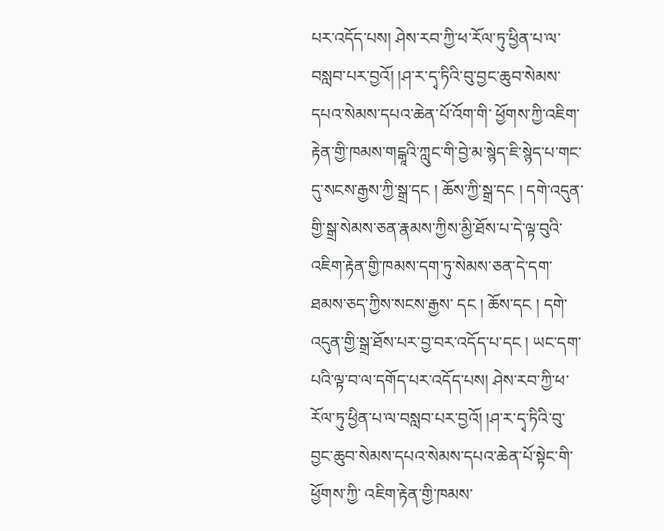པར་འདོད་པས། ཤེས་རབ་ཀྱི་ཕ་རོལ་ཏུ་ཕྱིན་པ་ལ་བསླབ་པར་བྱའོ། །ཤ་ར་དྭ་ཏིའི་བུ་བྱང་ཆུབ་སེམས་དཔའ་སེམས་དཔའ་ཆེན་པོ་འོག་གི་ ཕྱོགས་ཀྱི་འཇིག་རྟེན་གྱི་ཁམས་གངྒཱའི་ཀླུང་གི་བྱེ་མ་སྙེད་ཇི་སྙེད་པ་གང་དུ་སངས་རྒྱས་ཀྱི་སྒྲ་དང ། ཆོས་ཀྱི་སྒྲ་དང ། དགེ་འདུན་གྱི་སྒྲ་སེམས་ཅན་རྣམས་ཀྱིས་མྱི་ཐོས་པ་དེ་ལྟ་བུའི་འཇིག་རྟེན་གྱི་ཁམས་དག་ཏུ་སེམས་ཅན་དེ་དག་ཐམས་ཅད་ཀྱིས་སངས་རྒྱས་ དང ། ཆོས་དང ། དགེ་འདུན་གྱི་སྒྲ་ཐོས་པར་བྱ་བར་འདོད་པ་དང ། ཡང་དག་པའི་ལྟ་བ་ལ་དགོད་པར་འདོད་པས། ཤེས་རབ་ཀྱི་ཕ་རོལ་ཏུ་ཕྱིན་པ་ལ་བསླབ་པར་བྱའོ། །ཤ་ར་དྭ་ཏིའི་བུ་བྱང་ཆུབ་སེམས་དཔའ་སེམས་དཔའ་ཆེན་པོ་སྟེང་གི་ཕྱོགས་ཀྱི་ འཇིག་རྟེན་གྱི་ཁམས་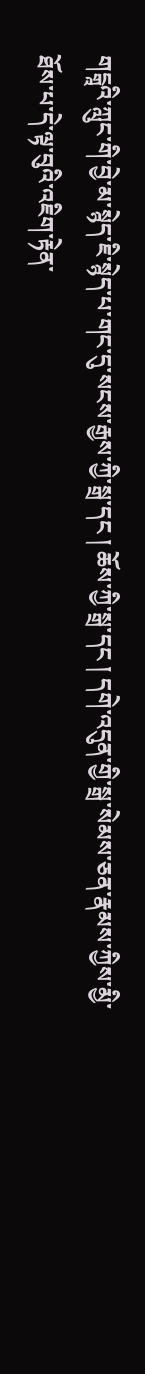གངྒཱའི་ཀླུང་གི་བྱེ་མ་སྙེད་ཇི་སྙེད་པ་གང་དུ་སངས་རྒྱས་ཀྱི་སྒྲ་དང ། ཆོས་ཀྱི་སྒྲ་དང ། དགེ་འདུན་གྱི་སྒྲ་སེམས་ཅན་རྣམས་ཀྱིས་མྱི་ཐོས་པ་དེ་ལྟ་བུའི་འཇིག་རྟེན་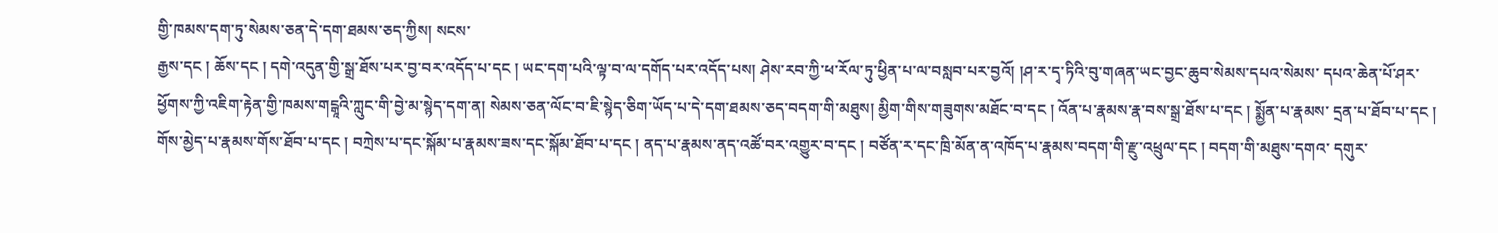གྱི་ཁམས་དག་ཏུ་སེམས་ཅན་དེ་དག་ཐམས་ཅད་ཀྱིས། སངས་
རྒྱས་དང ། ཆོས་དང ། དགེ་འདུན་གྱི་སྒྲ་ཐོས་པར་བྱ་བར་འདོད་པ་དང ། ཡང་དག་པའི་ལྟ་བ་ལ་དགོད་པར་འདོད་པས། ཤེས་རབ་ཀྱི་ཕ་རོལ་ཏུ་ཕྱིན་པ་ལ་བསླབ་པར་བྱའོ། །ཤ་ར་དྭ་ཏིའི་བུ་གཞན་ཡང་བྱང་ཆུབ་སེམས་དཔའ་སེམས་ དཔའ་ཆེན་པོ་ཤར་ཕྱོགས་ཀྱི་འཇིག་རྟེན་གྱི་ཁམས་གངྒཱའི་ཀླུང་གི་བྱེ་མ་སྙེད་དག་ན། སེམས་ཅན་ལོང་བ་ཇི་སྙེད་ཅིག་ཡོད་པ་དེ་དག་ཐམས་ཅད་བདག་གི་མཐུས། མྱིག་གིས་གཟུགས་མཐོང་བ་དང ། འོན་པ་རྣམས་རྣ་བས་སྒྲ་ཐོས་པ་དང ། སྨྱོན་པ་རྣམས་ དྲན་པ་ཐོབ་པ་དང ། གོས་མྱེད་པ་རྣམས་གོས་ཐོབ་པ་དང ། བཀྲེས་པ་དང་སྐོམ་པ་རྣམས་ཟས་དང་སྐོམ་ཐོབ་པ་དང ། ནད་པ་རྣམས་ནད་འཚོ་བར་འགྱུར་བ་དང ། བཙོན་ར་དང་ཁྲི་མོན་ན་འཁོད་པ་རྣམས་བདག་གི་རྫུ་འཕྲུལ་དང ། བདག་གི་མཐུས་དགའ་ དགུར་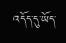འདོད་དུ་ཡོད་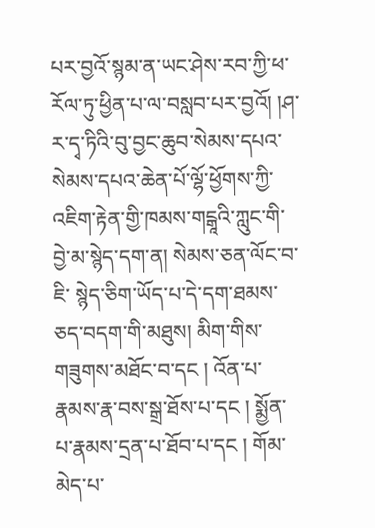པར་བྱའོ་སྙམ་ན་ཡང་ཤེས་རབ་ཀྱི་ཕ་རོལ་ཏུ་ཕྱིན་པ་ལ་བསླབ་པར་བྱའོ། །ཤ་ར་དྭ་ཏིའི་བུ་བྱང་ཆུབ་སེམས་དཔའ་སེམས་དཔའ་ཆེན་པོ་ལྷོ་ཕྱོགས་ཀྱི་འཇིག་རྟེན་གྱི་ཁམས་གངྒཱའི་ཀླུང་གི་བྱེ་མ་སྙེད་དག་ན། སེམས་ཅན་ལོང་བ་ཇི་ སྙེད་ཅིག་ཡོད་པ་དེ་དག་ཐམས་ཅད་བདག་གི་མཐུས། མིག་གིས་གཟུགས་མཐོང་བ་དང ། འོན་པ་རྣམས་རྣ་བས་སྒྲ་ཐོས་པ་དང ། སྨྱོན་པ་རྣམས་དྲན་པ་ཐོབ་པ་དང ། གོམ་མེད་པ་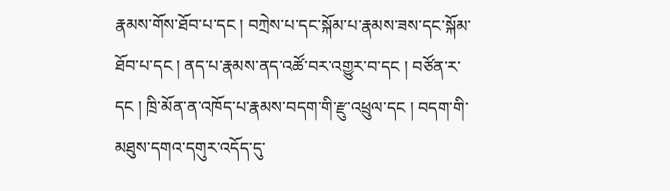རྣམས་གོས་ཐོབ་པ་དང ། བཀྲེས་པ་དང་སྐོམ་པ་རྣམས་ཟས་དང་སྐོམ་ ཐོབ་པ་དང ། ནད་པ་རྣམས་ནད་འཚོ་བར་འགྱུར་བ་དང ། བཙོན་ར་དང ། ཁྲི་མོན་ན་འཁོད་པ་རྣམས་བདག་གི་རྫུ་འཕྲུལ་དང ། བདག་གི་མཐུས་དགའ་དགུར་འདོད་དུ་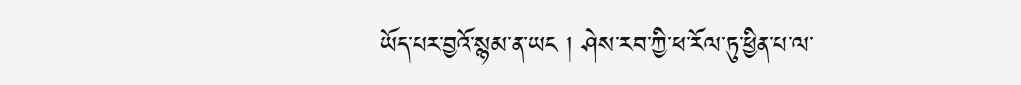ཡོད་པར་བྱའོ་སྙམ་ན་ཡང ། ཤེས་རབ་ཀྱི་ཕ་རོལ་ཏུ་ཕྱིན་པ་ལ་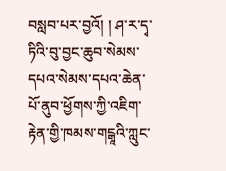བསླབ་པར་བྱའོ། ། ཤ་ར་དྭ་ཏིའི་བུ་བྱང་ཆུབ་སེམས་དཔའ་སེམས་དཔའ་ཆེན་པོ་ནུབ་ཕྱོགས་ཀྱི་འཇིག་རྟེན་གྱི་ཁམས་གངྒཱའི་ཀླུང་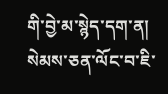གི་བྱེ་མ་སྙེད་དག་ན། སེམས་ཅན་ལོང་བ་ཇི་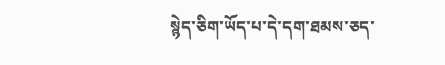སྙེད་ཅིག་ཡོད་པ་དེ་དག་ཐམས་ཅད་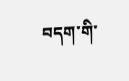བདག་གི་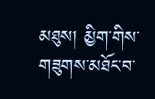མཐུས། མྱིག་གིས་གཟུགས་མཐོང་བ་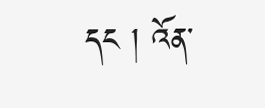དང ། འོན་